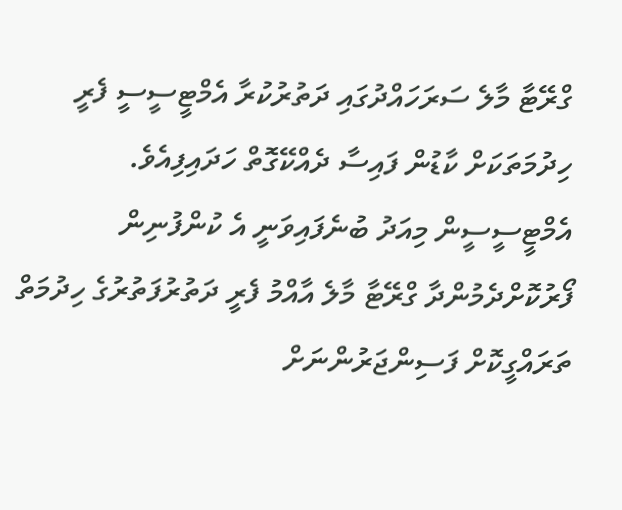ގްރޭޓާ މާލެ ސަރަހައްދުގައި ދަތުރުކުރާ އެމްޓީސީސީ ފެރީ ހިދުމަތަކަށް ކާޑުން ފައިސާ ދެއްކޭގޮތް ހަދައިފިއެވެ.
އެމްޓީސީސީން މިއަދު ބުނެފައިވަނީ އެ ކުންފުނިން ފޯރުކޮށްދެމުންދާ ގްރޭޓާ މާލެ އާއްމު ފެރީ ދަތުރުފަތުރުގެ ހިދުމަތް ތަރައްގީކޮށް ފަސިންޖަރުންނަށް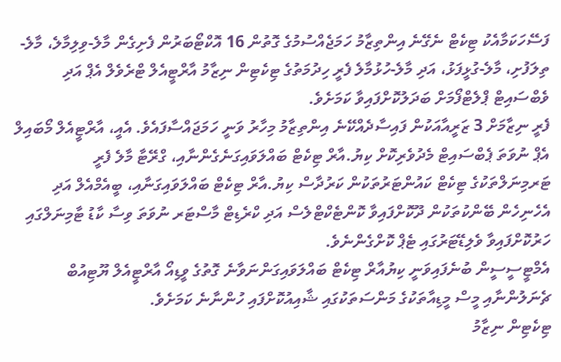ފަސޭހަކަމާއެކު ޓިކެޓް ނެގޭނެ އިންތިޒާމު ހަމަޖެއްސުމުގެ ގޮތުން 16 އޮކްޓޯބަރުން ފެށިގެން މާލެ-ވިލިމާލެ، މާލެ-ތިލަފުށި، މާލެ-ގުޅީފަޅު، އަދި މާލެ-ހުޅުމާލެ ފެރީ ހިދުމަތުގެ ޓިކެޓިން ނިޒާމު އާރްޓީއެލް ޓްރެވެލް އެޕް އަދި ވެބްސައިޓް ޕްލެޓްފޯމަށް ބަދަލުކޮށްފައިވާ ކަމަށެވެ.
ފެރީ ނިޒާމަށް 3 ޒަރީއާއަކުން ފައިސާދެއްކޭނެ އިންތިޒާމު މިހާރު ވަނީ ހަމަޖައްސާފައެވެ. އެއީ، އާރްޓީއެލް މޯބައިލް އެޕް ނުވަތަ ޕެބްސައިޓް މެދުވެރިކޮށް ކިޔު.އާރް ޓިކެޓް ބައްލަވައިގަނެގެންނާއި، ގްރޭޓާ މާލެ ފެރީ ޓަރމިނަލްތަކުގެ ޓިކެޓް ކައުންޓަރުތަކުން ކަރުދާސް ކިޔު.އާރް ޓިކެޓް ބައްލަވައިގަނާއި، ބީއެމްއެލް އަދި އެހެނިހެން ބޭންކުތަކުން ދޫކޮށްފައިވާ ކޮންޓެކްޓްލެސް އަދި ކްރެޑިޓް މާސްޓަރ ނުވަތަ ވިސާ ކާޑު ޓާމިނަލްގައި ހަރުކޮށްފައިވާ ވެލިޑޭޓަރުގައި ޓެޕް ކޮށްގެންނެވެ.
އެމްޓީސީސީން ބުނެފައިވަނީ ކިޔުއާރް ޓިކެޓް ބައްލަވައިގަންނަވާނެ ގޮތުގެ ވީޑިއޯ އާރްޓީއެލް ޔޫޓިއުބް ޗެނަލުންނާއި މީސް މީޑިއާތަކުގެ މަންސަތަކުގައި ޝާއިއުކޮށްފައި ހުންނާނެ ކަމަށެވެ.
ޓިކެޓިން ނިޒާމު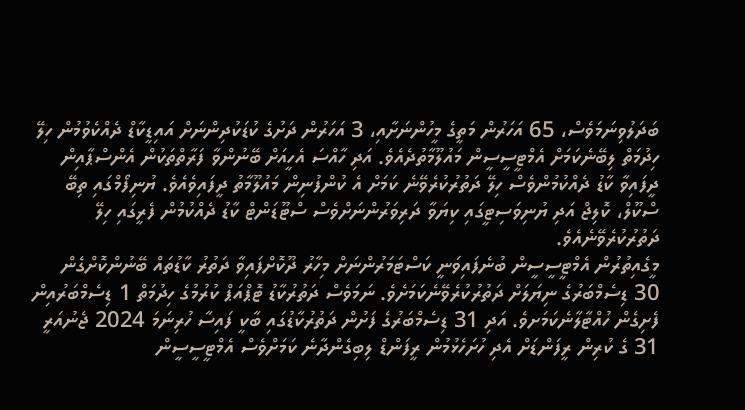ބަދަލުވިނަމަވެސް، 65 އަހަރުން މަތީގެ މީހުންނަށާއި، 3 އަހަރުން ދަށުގެ ކުޑަކުދިންނަށް އައިޑީކާޑް ދެއްކެވުމުން ހިލޭ ހިދުމަތް ލިބޭނެކަމަށް އެމްޓީސީސީން މައުލޫމާތުދެއެވެ. އަދި ހާއްސަ އެހީއަށް ބޭނުންވާ ފަރާތްތަކުން އެންސްޕާއިން ދީފައިވާ ކާޑު ދެއްކުމުންވެސް ހިލޭ ދަތުރުކުރެވޭނެ ކަމަށް އެ ކުންފުނިން މައުލޫމާތު ދީފައިވެއެވެ. ޔުނިފޯމްގައި ތިބޭ ސްކޫލް، ކޮލިޖް އަދި ޔުނިވަސިޓީގައި ކިޔަވާ ދަރިވަރުންނަށްވެސް ސްޓޫޑަންޓް ކާޑު ދެއްކުމުން ފެރީގައި ހިލޭ ދަތުރުކުރެވޭނެއެވެ.
މީގެއިތުރުން އެމްޓީސީސީން ބުނެފައިވަނީ ކަސްޓަމަރުންނަށް މިހާރު ދޫކޮށްފައިވާ ދަތުރު ކާޑުތައް ބޭނުންކޮށްގެން 30 ޑިސެމްބަރުގެ ނިޔަލަށް ދަތުރުކުރެވޭނެކަމަށެވެ. ނަމަވެސް ދަތުރުކާޑު ޓޮޕްއަޕް ކުރުމުގެ ހިދުމަތް 1 ޑިސެމްބަރުއިން ފެށިގެން ހުއްޓާލާނެކަމަށވެ. އަދި 31 ޑިސެމްބަރުގެ ފަށުން ދަތުރުކާޑުގައި ބާކީ ފައިސާ ހުރިނަމަ 2024 ޖެނުއަރީ 31 ގެ ކުރިން ރީފަންޑަށް އެދި ހުށަހެޅުމުން ރީފަންޑް ލިބިގެންދާނެ ކަމަށްވެސް އެމްޓީސީސީން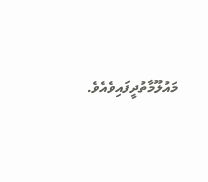މައުލޫމާތުދީފައިވެއެވެ.